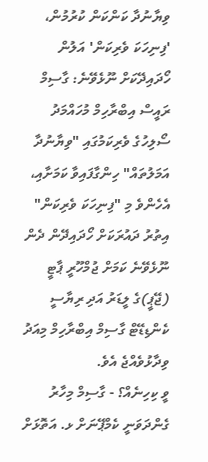ވިޔާނުދާ ކަންކަން ކުރުމުން، 'ފިނިހަކަ ވެރިކަން' އަލުން ހޯދައިދޭކަށް ނޫޅެވޭނެ: ގާސިމް
ރައީސް އިބްރާހިމް މުހައްމަދު ސޯލިހުގެ ވެރިކަމުގައި "ވިޔާނުދާ އަމަލުތައް" ހިންގާފައިވާ ކަމަށާއި، އެހެންވެ މި "ފިނިހަކަ ވެރިކަން" އިތުރު ދައުރަކަށް ހޯދައިދޭން ދެން ނޫޅެވޭނެ ކަމަށް ޖުމްހޫރީ ޕާޓީ (ޖޭޕީ)ގެ ލީޑަރު އަދި ރިޔާސީ ކެންޑިޑޭޓް ގާސިމް އިބްރާހިމް މިއަދު ވިދާޅުވެއްޖެ އެވެ.
ވީ ކިހިނެއް؟ - ގާސިމް މިހާރު ގެންދަވަނީ ކެމްޕޭނަށް ޅ. އަތޮޅަށް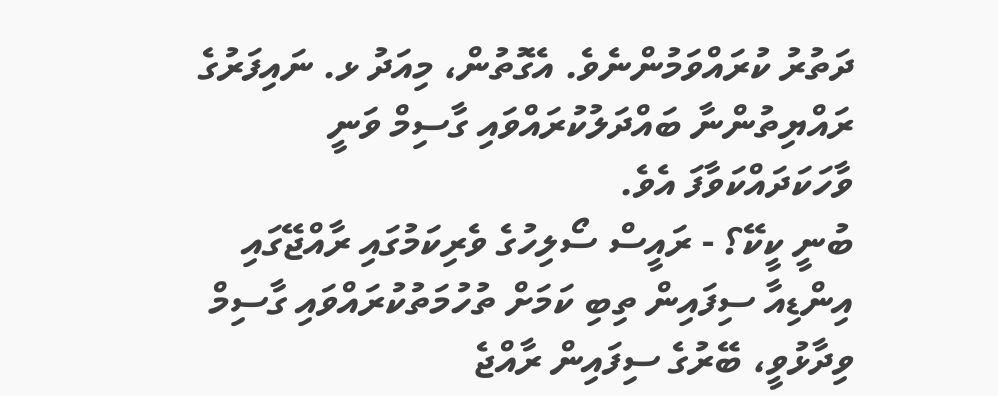ދަތުރު ކުރައްވަމުންނެވެ. އެގޮތުން، މިއަދު ޅ. ނައިފަރުގެ ރައްޔިތުންނާ ބައްދަލުކުރައްވައި ގާސިމް ވަނީ ވާހަކަދައްކަވާފަ އެވެ.
ބުނީ ކީކޭ؟ - ރައީސް ސޯލިހުގެ ވެރިކަމުގައި ރާއްޖޭގައި އިންޑިއާ ސިފައިން ތިބި ކަމަށް ތުހުމަތުކުރައްވައި ގާސިމް ވިދާޅުވީ، ބޭރުގެ ސިފައިން ރާއްޖެ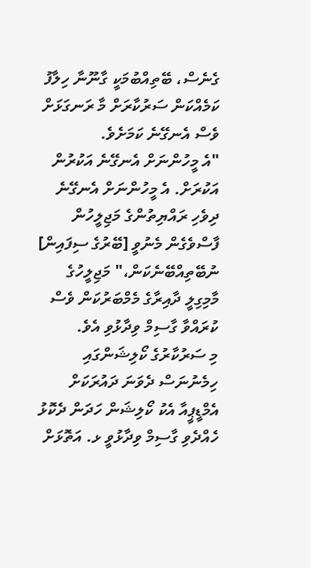ގެނެސް، ބޭތިއްބުމަކީ ގާނޫނާ ހިލާފު ކަމެއްކަން ސަރުކާރަށް މާ ރަނގަޅަށް ވެސް އެނގޭނެ ކަމަށެވެ.
"އެ މީހުންނަށް އެނގޭނެ އަކުރުން އަކުރަށް. އެ މީހުންނަށް އެނގޭނެ ދިވެހި ރައްޔިތުންގެ މަޖިލީހުން ފާސްވެގެން މެނުވީ [ބޭރުގެ ސިފައިން] ނުބޭތިއްބޭނެކަން،" މަޖިލީހުގެ މާމިގިލީ ދާއިރާގެ މެމްބަރުކަން ވެސް ކުރައްވާ ގާސިމް ވިދާޅުވި އެވެ.
މި ސަރުކާރުގެ ކޯލިޝަންގައި ހިމެނުނަސް ދެވަނަ ދައުރަކަށް އެމްޑީޕީއާ އެކު ކޯލިޝަން ހަދަން ދެކޮޅު ހެއްދެވި ގާސިމް ވިދާޅުވީ ޅ. އަތޮޅަށް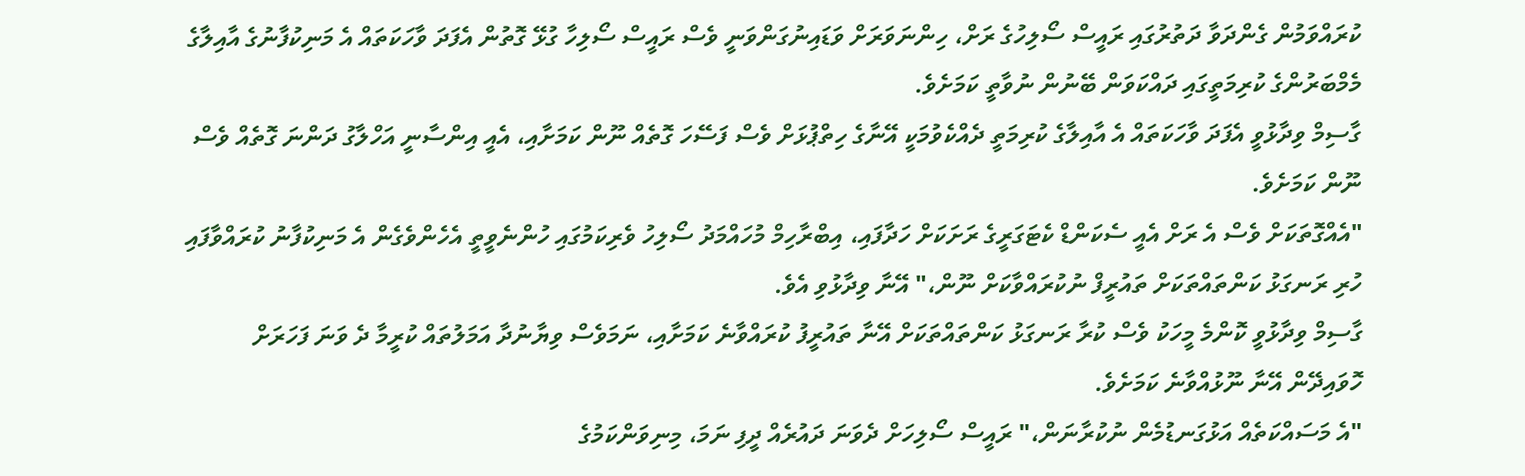ކުރައްވަމުން ގެންދަވާ ދަތުރުގައި ރައީސް ސޯލިހުގެ ރަށް، ހިންނަވަރަށް ވަޑައިނުގަންވަނީ ވެސް ރައީސް ސޯލިހާ ގުޅޭ ގޮތުން އެފަދަ ވާހަކަތައް އެ މަނިކުފާނުގެ އާއިލާގެ މެމްބަރުންގެ ކުރިމަތީގައި ދައްކަވަން ބޭނުން ނުވާތީ ކަމަށެވެ.
ގާސިމް ވިދާޅުވީ އެފަދަ ވާހަކަތައް އެ އާއިލާގެ ކުރިމަތީ ދެއްކެވުމަކީ އޭނާގެ ހިތްޕުޅަށް ވެސް ފަސޭހަ ގޮތެއް ނޫން ކަމަށާއި، އެއީ އިންސާނީ އަހްލާގު ދަންނަ ގޮތެއް ވެސް ނޫން ކަމަށެވެ.
"އެއްގޮތަކަށް ވެސް އެ ރަށް އެއީ ސެކަންޑް ކެޓަގަރީގެ ރަށަކަށް ހަދާފައި، އިބްރާހިމް މުހައްމަދު ސޯލިހު ވެރިކަމުގައި ހުންނެވީތީ އެހެންވެގެން އެ މަނިކުފާނު ކުރައްވާފައި ހުރި ރަނގަޅު ކަންތައްތަކަށް ތައުރީފް ނުކުރައްވާކަށް ނޫން،" އޭނާ ވިދާޅުވި އެވެ.
ގާސިމް ވިދާޅުވީ ކޮންމެ މީހަކު ވެސް ކުރާ ރަނގަޅު ކަންތައްތަކަށް އޭނާ ތައުރީފު ކުރައްވާނެ ކަމަށާއި، ނަމަވެސް ވިޔާނުދާ އަމަލުތައް ކުރީމާ ދެ ވަނަ ފަހަރަށް ހޮވައިދޭން އޭނާ ނޫޅުއްވާނެ ކަމަށެވެ.
"އެ މަސައްކަތެއް އަޅުގަނޑުމެން ނުކުރާނަން،" ރައީސް ސޯލިހަށް ދެވަނަ ދައުރެއް ދީފި ނަމަ، މިނިވަންކަމުގެ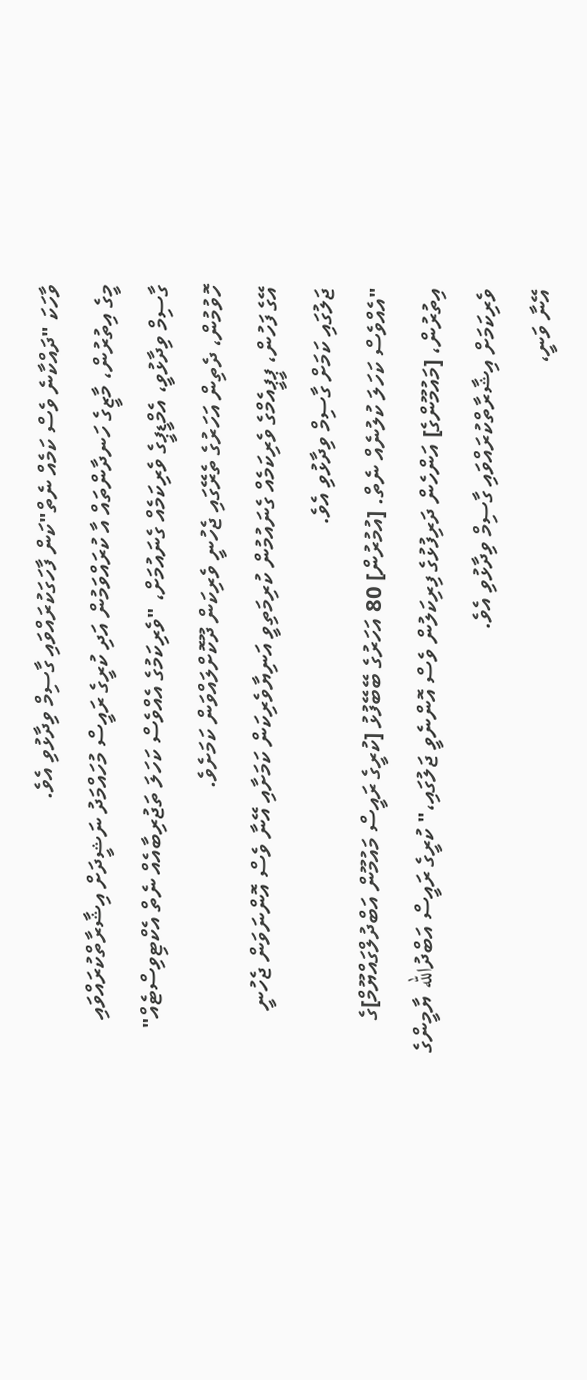ވާހަކަ "ދައްކާނެ ވެސް ކަމެއް ނެތް"ކަން ފާހަގަކުރައްވައި ގާސިމް ވިދާޅުވި އެވެ.
މީގެ އިތުރުން، މާޒީގެ ހަނދާންތައް އާ ކުރައްވަމުން އަދި ކުރީގެ ރައީސް މުހައްމަދު ނަޝީދަށް އިޝާރާތްކުރައްވައި ގާސިމް ވިދާޅުވީ، އެމްޑީޕީގެ ވެރިކަމެއް ގެނައުމަށް، "ވެރިކަމުގެ އެއްވެސް ކަހަލަ ތަޖުރިބާއެއް ނެތް އެކްޓިވިސްޓެއް" ހޮވުމުން، ދެތިން އަހަރުގެ ތެރޭގައި ޖެހުނީ ވެރިކަން ދޫކޮށްލައްވަން ކަމަށެވެ.
އޭގެ ފަހުން، ޕީޕީއެމްގެ ވެރިކަމެއް ގެނައުމުން ކުރިމަތިވީ އަނިޔާވެރިކަން ކަމަށާއި އޭނާ ވެސް އޮންނަވަން ޖެހުނީ ޖަލުގައި ކަމަށް ގާސިމް ވިދާޅުވި އެވެ.
"އެއްވެސް ކަހަލަ ކުލުނެއް ނެތް. [އުމުރުން] 80 އަހަރުގެ ބޭބޭފުޅު [ކުރީގެ ރައީސް މައުމޫން އަބްދުލްގައްޔޫމް]ގެ އިތުރުން، [މައުމޫންގެ] އަންހެން ދަރިފުޅުގެ ފިރިކަލުން ވެސް އޮންނެވީ ޖަލުގައި،" ކުރީގެ ރައީސް އަބްދުالله ޔާމީންގެ ވެރިކަމަށް އިޝާރާތްކުރައްވައި ގާސިމް ވިދާޅުވި އެވެ.
އޭނާ ވަނީ،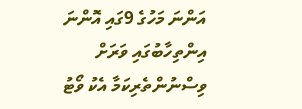އަންނަ މަހުގެ 9ގައި އޮންނަ އިންތިހާބުގައި ވަރަށް ވިސްނުންތެރިކަމާ އެކު ވޯޓު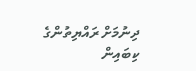ދިނުމަށް ރައްޔިތުންގެ ކިބައިން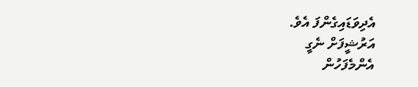އެދިވަޑައިގެންފަ އެވެ.
އަރުޝީފަށް ނެގީ
އެންމެފަހުން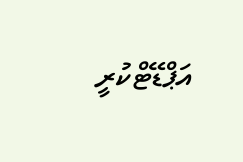އަޕްޑޭޓްކުރީ